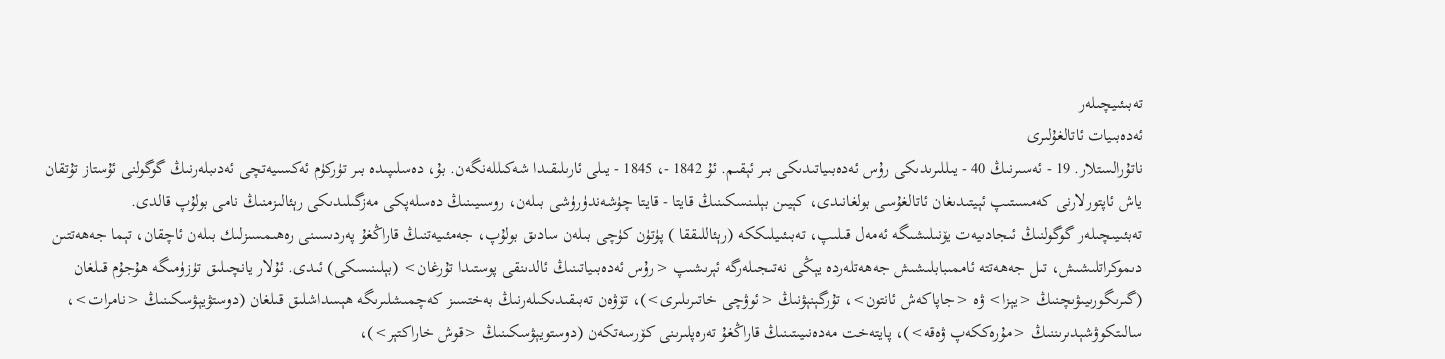تەبىئىيچىلەر
ئەدەبىيات ئاتالغۇلىرى
ناتۇرالستلار. 19 - ئەسىرنىڭ 40 - يىللىرىدىكى رۇس ئەدەبىياتىدىكى بىر ئېقىم. ئۇ 1842 -، 1845 - يىلى ئارىلىقىدا شەكىللەنگەن. بۇ، دەسلىپىدە بىر تۈركۈم ئەكسىيەتچى ئەدىبلەرنىڭ گوگولنى ئۇستاز تۇتقان ياش ئاپتورلارنى كەمسىتىپ ئېيتىدىغان ئاتالغۇسى بولغانىدى، كېيىن بېلىنسكىنىڭ قايتا - قايتا چۈشەندۈرۈشى بىلەن، روسىيىنىڭ دەسلەپكى مەزگىلىدىكى رېئالىزمنىڭ نامى بولۇپ قالدى.
تەبئىيىچىلەر گوگولنىڭ ئىجادىيەت يۆنىلىشىگە ئەمەل قىلىپ، تەبىئىيلىككە (رېئاللىققا ) پۈتۈن كۈچى بىلەن سادىق بولۇپ، جەمئىيەتنىڭ قاراڭغۇ پەردىسىنى رەھىمسىزلىك بىلەن ئاچقان، تېما جەھەتتىن دىموكراتلىشىش، تىل جەھەتتە ئاممىبابلىشىش جەھەتلەردە يېڭى نەتىجىلەرگە ئېرىشىپ <رۇس ئەدەبىياتىنىڭ ئالدىنقى پوستىدا تۇرغان> (بېلىنىسكى) ئىدى. ئۇلار يانچىلىق تۈزۈمىگە ھۇجۇم قىلغان (گىرىگورىيىۋىچنىڭ <يېزا> ۋە <جاپاكەش ئانتون>، تۇرگېنېۋنىڭ <ئوۋچى خاتىرىلىرى>)، تۆۋەن تەبىقىدىكىلەرنىڭ بەختسىز كەچمىشلىرىگە ھېسداشلىق قىلغان (دوستۋيېۋسكىنىڭ <نامرات>، سالىتكوۋشېدىرىننىڭ <مۇرەككەپ ۋەقە>)، پايتەخت مەدەنىيىتىنىڭ قاراڭغۇ تەرەپلىرىنى كۆرسەتكەن (دوستويېۋسكىنىڭ <قوش خاراكتېر>)،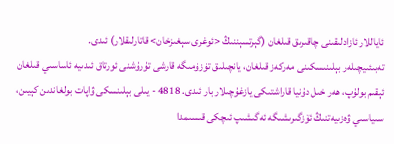ئاياللار ئازادلىقىنى چاقىرىق قىلغان (گېرتسېننىڭ <ئوغرى سېغىزخان> قاتارلىقلار) ئىدى.
تەبىئىيچىلەر بېلىنىسكىنى مەركەز قىلغان، يانچىلىق تۈزۈمىگە قارشى تۇرۇشنى ئورتاق ئىدىيە ئاساسىي قىلغان ئېقىم بولۇپ، ھەر خىل دۇنيا قاراشتىكى يازغۇچىلار بار ئىدى. 4818 - يىلى بېلىنسكى ۋاپات بولغاندىن كېيىن، سىياسىي ۋەزىيەتنىڭ ئۆزگىرىشىگە ئەگىشىپ ئىچكى قىسىمدا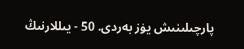پارچىلىنىش يۈز بەردى. 50 - يىللارنىڭ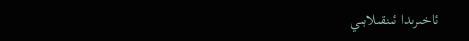ئاخىرىدا ئىنقىلابىي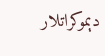دېموكراتلار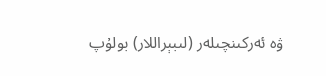ۋە ئەركىنچىلەر (لىبېراللار) بولۇپ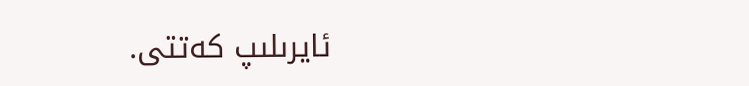ئايرىلىپ كەتتى.